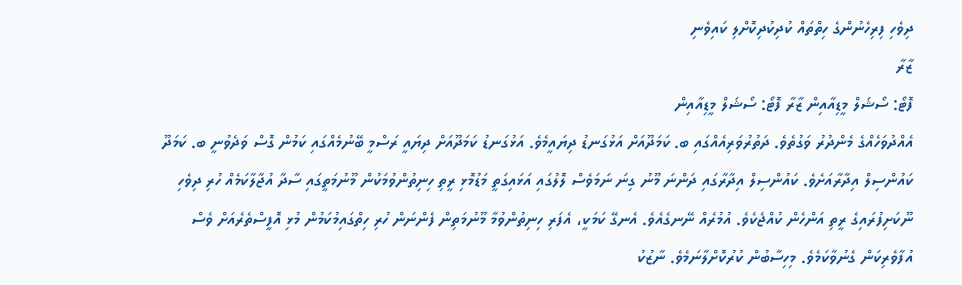ދިވެހި ފިރިހެނުންގެ ހިތްތައް ކުދިކުދިކޮށްލި ކައިވެނި
ޒާރާ
ފޮޓޯ: ސޯޝަލް މީޑިއާއިން ޒާރާ ފޮޓޯ: ސޯޝަލް މީޑިއާއިން
އެއްދުވަހެއްގެ މެންދުރު ވަގުތެވެ. ދަތުރުވަރިއެއްގައި ބ. ކަމަދޫއަށް އަޅުގަނޑު ދިޔައީމެވެ. އަޅުގަނޑު ކަމަދޫއަށް ދިޔައީ ރަސްމީ ބޭނުމެއްގައި ކަމުން ގޮސް ވަދެވުނީ ބ. ކަމަދޫ ކައުންސިލް އިދާރާއަށެވެ. ކައުންސިލް އިދާރާގައި ދަންނަ މޫނު ގިނަ ނަމަވެސް ލޮލުގައި އަޅައިގަތީ މަޑުމޮޅި ރީތި ހިނިތުންވުމަކުން މޫނުމަތީގައި ސާދާ އުޖާލާކަމެއް ހުރި ދިވެހި ނޫކަށިފުރައިގެ ރީތި އަންހެން ކުއްޖެކެވެ. އުމުރެއް ނޭނގެއެވެ. އެނގޭ ކަމަކީ، އެފަރި ހިނިތުންވުމާ މޫނުމަތިން ފެންނަން ހުރި ހިތްގައިމުކަމުން މުޅި އޮފީސްތެރެއަށް ވެސް އުފާވެރިކަން ގެނުވާކަމެވެ. މިހިސާބުން ކުރުކޮށްލާނަމެވެ. ނާޒުކު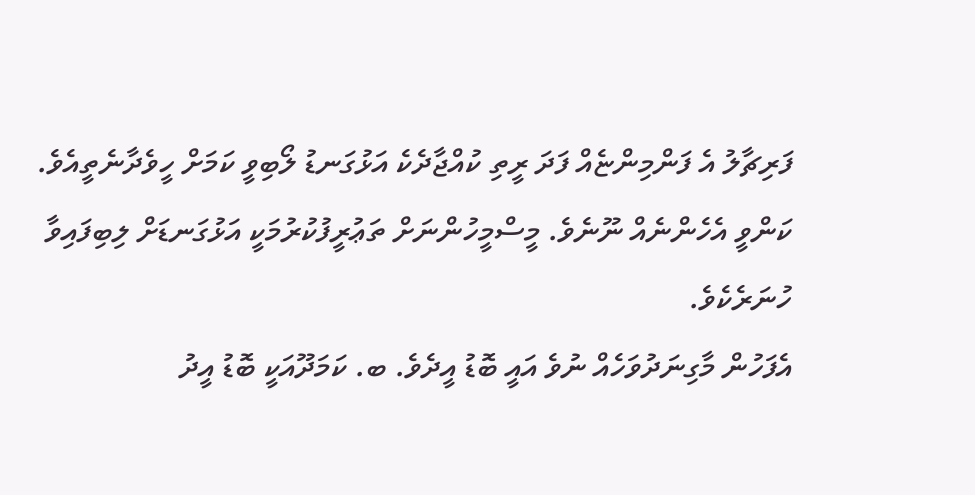ފަރިޗާލު އެ ފަންމިންޏެއް ފަދަ ރީތި ކުއްޖާދެކެ އަޅުގަނޑު ލޯބިވީ ކަމަށް ހީވެދާނެތީއެވެ. ކަންވީ އެހެންނެއް ނޫނެވެ. މީސްމީހުންނަށް ތަޢުރީފުކުރުމަކީ އަޅުގަނޑަށް ލިބިފައިވާ ހުނަރެކެވެ.
އެފަހުން މާގިނަދުވަހެއް ނުވެ އައީ ބޮޑު އީދެވެ. ބ. ކަމަދޫއަކީ ބޮޑު އީދު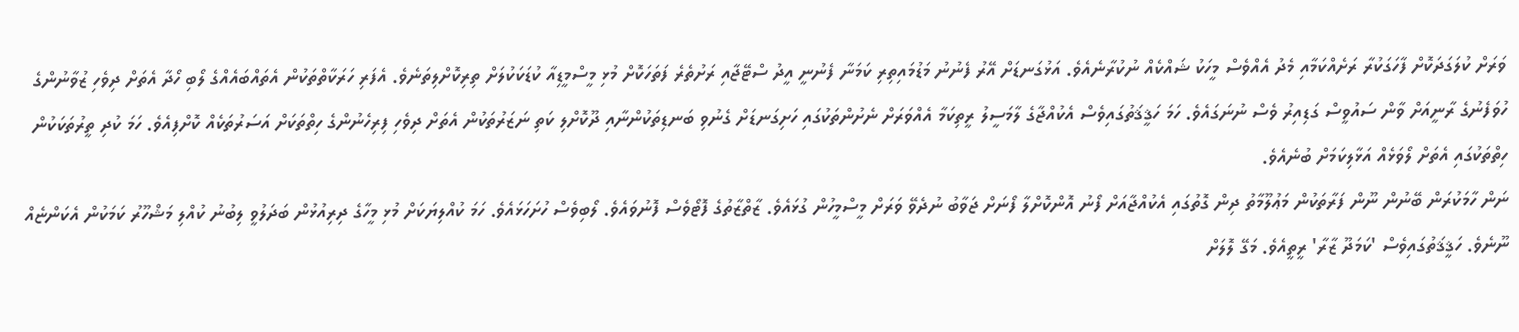ވަރަށް ކުލަގަދަކޮށް ފާހަގަކުރާ ރަށެއްކަމާއި މެދު އެއްވެސް މީހަކު ޝައްކެއް ނުކުރާނެއެވެ. އަޅުގަނޑަށް އޭރު ފެނުނު މަޑުމައިތިރި ކަމަނާ ފެނުނީ އީދު ސްޓޭޖާއި ރަށުތެރެ ފަތަހަކޮށް މުޅި މީސްމީޑިއާ ކުޑަކަކުލަށް ތިރިކޮށްލިތަނެވެ. އެފަރި ހަރަކާތްތަކުން އެތައްބައެއްގެ ލޯބި ހޯދާ އެތަށް ދިވެހި ޒުވާނުންގެ ހުވަފެނުގެ ރާނީއަށް ވާން ސައުވީސް ގަޑިއިރު ވެސް ނުނަގައެވެ. ހަމަ ހަޤީޤަތުގައިވެސް އެކުއްޖާގެ ލާމަސީލު ރީތިކަމާ އެއްވަރަށް ނެށުންތަކުގައި ހަށިގަނޑަށް ގެނުވި ބަނޑިތަކުންނާއި ދޫކޮށްލި ކަތި ނަޒަރުތަކުން އެތަށް ދިވެހި ފިރިހެނުންގެ ހިތްތަކަށް އަސަރުތަކެއް ކޮށްފިއެވެ. ހަމަ ކުދި ތީރުތަކަކުން ހިތްތަކުގައި އެތަށް ލޯވަޅެއް އަޅާލިކަމަށް ބުނެއެވެ.
ނަން ހާމަކުރަން ބޭނުން ނޫން ފަރާތަކުން މަޢުލޫމާތު ދިން ގޮތުގައި އެކުއްޖާއަށް ފޯނު އޮންކޮށްލާ ފޯނަށް ޖަވާބު ނުދެވޭ ވަރަށް މީސްމީހުން ގުޅައެވެ. ޒާތްޒާތުގެ ފޮޓޯވެސް ފޮނުވައެވެ. ލޯބިވެސް ހުށަހަޅައެވެ. ހަމަ ކުއްލިޔަކަށް މުޅި މީހާގެ ދިރިއުޅުން ބަދަލުވީ ލިބުނު ކުއްލި މަޝްހޫރު ކަމަކުން އެކަންޏެއް ނޫނެވެ. ހަޤީޤަތުގައިވެސް 'ކަމަދޫ ޒާރާ' ރީތީއެވެ. މަގޭ ލޮލަށް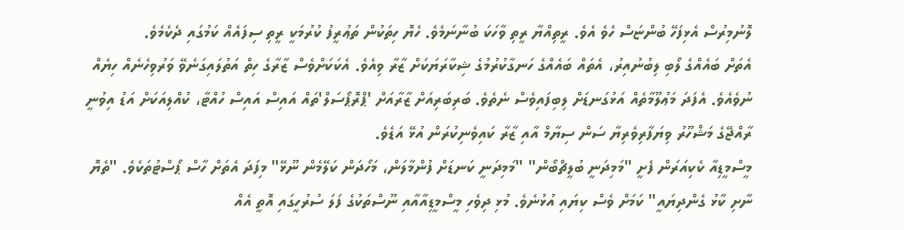ލޮނުމިރުސް އެޅިފަހޭ ބުންޏަސް ހެވެ އެވެ. ރީތިއްޔާ ރީތި ވާހަކަ ބުނާނަމެވެ. ހެޔޮ ހިތަކުން ތަޢުރީފު ކުރުމަކީ ރީތި ސިފައެއް ކަމުގައި ދެކެމެވެ.
އެތަށް ބައެއްގެ ލޯބި ލިބުނުއިރު، އެތައް ބައެއްގެ ހަނގާކުރުމުގެ ޝިކާރަޔަކަށް ޒާރާ ވިއެވެ. އެކަކަށްވެސް ޒާރާގެ ހިތް އަތުލައިގަނެވޭ ވަރުވިހެނެއް ހިޔެއް ނުވެއެވެ. އެފަދަ މަޢުލޫމާތެއް އަޅުގަނޑަށް ލިބިފައިވެސް ނެތެވެ. ބަރިބަރިއަށް ޒާރާއަށް 'ޕްރޮޕޯސަލް'ތައް އައިސް އައިސް ހުއްޓާ، ކުއްލިއަކަށް އަޑު އިވުނީ ރާއްޖޭގެ މަޝްހޫރު ވިޔަފާރިވެރިޔާ ސަން ސިޔާމް އާއި ޒާރާ ކައިވެނިކުރަން އުޅޭ އަޑެވެ.
މީސްމީޑިއާ ކެކިއަރަން ފެށީ "މަމިދަނީ ބުލީޗްބޯން" "މަމިދަނީ ކަނޑަށް ފުންމާލަން، މަހޯދަން ކަލޭމެން ނޫޅޭ" މިފަދަ އެތަށް ހާސް ޕޯސްޓުތަކެވެ. "ތެޔޮ ނާށި ކާޅު ގެންދިޔައީ" ކަމަށް ވެސް ކިޔައި އުޅުނެވެ. މުޅި ދިވެހި މީސްމީޑިއާއާއި ނޫސްތަކުގެ ފަލަ ސުރުހީގައި އޮތީ އެއް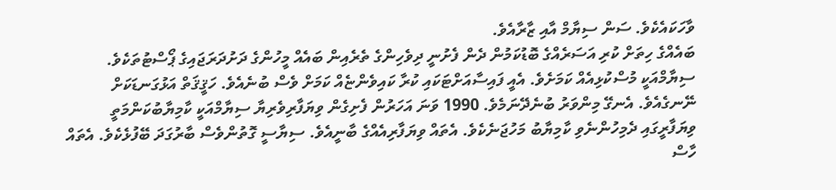ވާހަކައެކެވެ. ސަން ސިޔާމް އާއި ޒާރާއެވެ.
ބައެއްގެ ހިތަށް ކުރި އަސަރެއްގެ ބޮޑުކަމުން ދެން ފެށުނީ ދިވެހިންގެ ތެރެއިން ބައެއް މީހުންގެ ދަށުދަރަޖައިގެ ޕޯސްޓުތަކެވެ. ސިޔާމްއަކީ މުސްކުޅިއެއް ކަމަށެވެ. އެއީ ފައިސާއަށްޓަކައި ކުރާ ކައިވެންޏެއް ކަމަށް ވެސް ބުނެއެވެ. ހަޤީޤަތް އަޅުގަނޑަކަށް ނޭނގެއެވެ. އެނގޭ މިންވަރު ބުނެދޭނަމެވެ. 1990 ވަނަ އަހަރުން ފެށިގެން ވިޔަފާރިވެރިޔާ ސިޔާމްއަކީ ކާމިޔާބުކަންމަތީ ވިޔަފާރީގައި ދެމިހުންނެވި ކާމިޔާބު މަހުޖަނެކެވެ. އެތައް ވިޔަފާރިއެއްގެ ބާނީއެވެ. ސިޔާސީ ގޮތުންވެސް ބާރުގަދަ ބޭފުޅެކެވެ. އެތައް ހާސް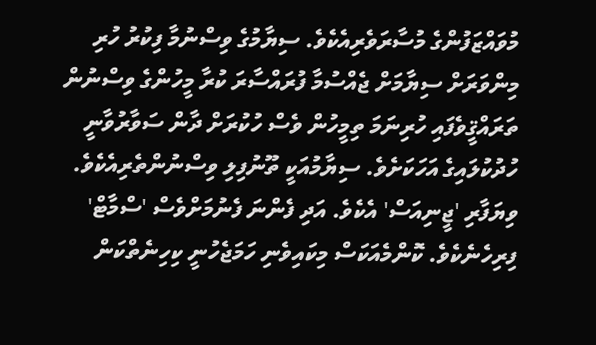މުވައްޒަފުންގެ މުސާރަވެރިއެކެވެ. ސިޔާމުގެ ވިސްނުމާ ފިކުރު ހުރި މިންވަރަށް ސިޔާމަށް ޖެއްސުމާ ފުރައްސާރަ ކުރާ މީހުންގެ ވިސްނުން ތަރައްޤީވެފައި ހުރިނަމަ ތިމީހުން ވެސް ހުކުރަށް ދާން ސަވާރުވާނީ ހުދުކުލައިގެ އަހަކަށެވެ. ސިޔާމުއަކީ ތޫނުފިލި ވިސްނުންތެރިއެކެވެ. ވިޔަފާރި 'ޖީނިއަސް' އެކެވެ. އަދި ފެންނަ ފެނުމަށްވެސް 'ސްމާޓް' ފިރިހެނެކެވެ. ކޮންމެއަކަސް މިކައިވެނި ހަމަޖެހުނީ ކިހިނެތްކަން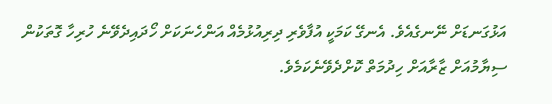އަޅުގަނޑަށް ނޭނގެއެވެ. އެނގޭ ކަމަކީ އުފާވެރި ދިރިއުޅުމެއް އަންހެނަކަށް ހޯދައިދެވޭނެ ހުރިހާ ގޮތަކުން ސިޔާމުއަށް ޒާރާއަށް ހިދުމަތް ކޮށްދެވޭނެކަމެވެ.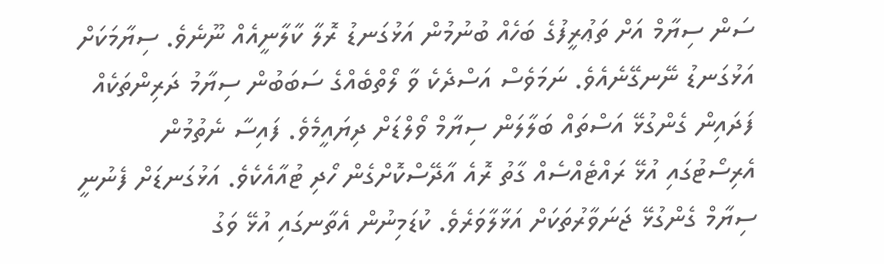ސަން ސިޔާމް އަށް ތަޢުރީފުގެ ބަހެއް ބުނުމުން އަޅުގަނޑު ރޮލާ ކާލާނީއެއް ނޫނެވެ. ސިޔާމަކަށް އަޅުގަނޑު ނޭނގޭނެއެވެ. ނަމަވެސް އަސްދެކެ ވާ ލޯތްބެއްގެ ސަބަބުން ސިޔާމު ދަރިންތަކެއް ފަދައިން ގެންގުޅޭ އަސްތައް ބަލާލަން ސިޔާމް ވޯލްޑަށް ދިޔައީމެވެ. ފައިސާ ނެތުމުން އެރިސޯޓުގައި އުޅޭ ރައްޓެއްސެއް ގާތު ރޮއެ އާދޭސްކޮށްގެން ހޯދި ޓުއާއެކެވެ. އަޅުގަނޑަށް ފެނުނީ ސިޔާމް ގެންގުޅޭ ޖަނަވާރުތަކަށް އަޅާލާވަރެވެ. ކުޑަމިނުން އެތާނގައި އުޅޭ ވަގު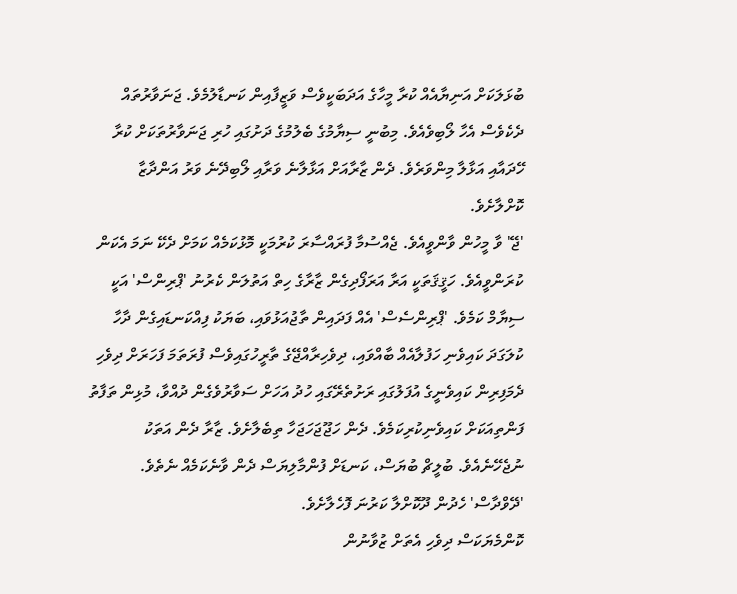ބުޅަލަކަށް އަނިޔާއެއް ކުރާ މީހާގެ އަދަބަކީވެސް ވަޒީފާއިން ކަނޑާލުމެވެ. ޖަނަވާރުތައް ދެކެވެސް އެހާ ލޯބިވެއެވެ. މިބުނީ ސިޔާމުގެ ބެލުމުގެ ދަށުގައި ހުރި ޖަނަވާރުތަކަށް ކުރާ ހޭދައާއި އަޅާލާ މިންވަރެވެ. ދެން ޒާރާއަށް އަޅާލާނެ ވަރާއި ލޯބިދޭނެ ވަރު އަންދާޒާ ކޮށްލާށެވެ.
'ޖޭ' ވާ މީހުން ވާންވީއެވެ. ޖެއްސުމާ ފުރައްސާރަ ކުރުމަކީ މޮޅުކަމެއް ކަމަށް ދެކޭ ނަމަ އެކަން ކުރަންވީއެވެ. ހަޤީޤަތަކީ އަރާ އަރަފޯދިގެން ޒާރާގެ ހިތް އަތުލަން ކެރުނު 'ޕްރިންސް' އަކީ ސިޔާމް ކަމެވެ. 'ޕްރިންސެސް' އެއް ފަދައިން ތާޖުއަޅުވައި، ބަޔަކު ފިއްކަނޑައިގެން ދާހާ ކުލަގަދަ ކައިވެނި ހަފުލާއެއް ބާއްވައި، ދިވެހިރާއްޖޭގެ ތާރީހުގައިވެސް ފުރަތަމަ ފަހަރަށް ދިވެހި ދެމަފިރިން ކައިވެނީގެ އުފަލުގައި ރަށުތެރޭގައި ހުދު އަހަށް ސަވާރުވެގެން ދުއްވާ، މުޅިން ތަފާތު ފަންތިއަކަށް ކައިވެނިކުރިކަމެވެ. ދެން ހަޖޫޖަހަޖަހާ ތިބެލާށެވެ. ޒާރާ ދެން އަތަކު ނުޖެހޭނެއެވެ. ބުލީޗް ބުޔަސް، ކަނޑަށް ފުންމާލިޔަސް ދެން ވާނެކަމެއް ނެތެވެ. 'ދޭވްދާސް' ހެދުން ދޫކޮށްލާ ކަރުނަ ފޮހެލާށެވެ.
ކޮންމެޔަކަސް ދިވެހި އެތަށް ޒުވާނުން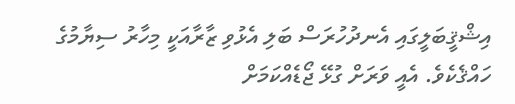އިޝްޤީބަލީގައި އެނދުހުރަސް ބަލި އެޅުވި ޒާރާއަކީ މިހާރު ސިޔާމުގެ ހައްޤެކެވެ. އެއީ ވަރަށް ގުޅޭ ޖޯޑެއްކަމަށް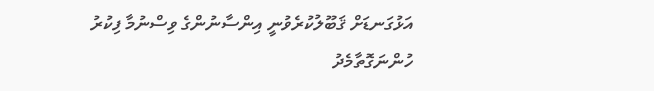އަޅުގަނޑަށް ޤަބޫލުކުރެވުނީ އިންސާނުންގެ ވިސްނުމާ ފިކުރު ހުންނަގޮތާމެދު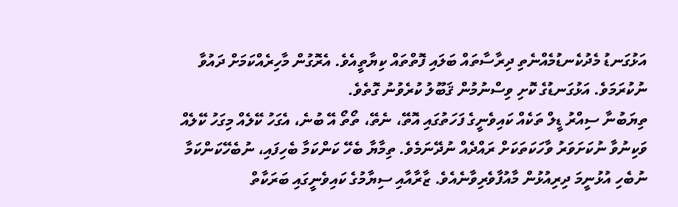އަޅުގަނޑު މެދުކެނޑުމެއްނެތި ދިރާސާތައް ބަލައި ފޮތްތައް ކިޔާތީއެވެ. އެރޮގުން މާހިރެއްކަމަށް ދައުވާ ނުކުރަމަވެ. އަޅުގަނޑުގެ ކޮށި ވިސްނުމުން ޤަބޫލު ކުރެވުނު ގޮތެވެ.
ތިޔަބުނާ ސިއްރު ޑީލް ތަކެއް ކައިވެނީގެ ފަހަތުގައި އޮތޭ، ނެތޭ، ތޯތޯ އޭ ބުނެ، އެގަހު ކޭލެއް މިގަހު ކޭލެއް ވަކިނުވާ ނުކަށަވަރު ވާހަކަތަކަށް ރައްދެއް ނުދޭނަމެވެ. ތިމާޔާ ބެހޭ ކަންކަމާ ބެހިފައި، ނުބެހޭކަންކަމާ ނުބެހި އުޅުނީމަ ދިރިއުޅުން މާއުފާވެރިވާނެއެވެ. ޒާރާއާއި ސިޔާމުގެ ކައިވެނީގައި ބަރަކާތް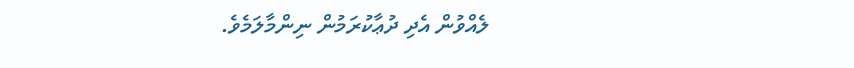ލެއްވުން އެދި ދުޢާކުރަމުން ނިންމާލަމެވެ.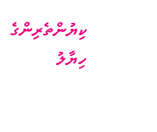ކިޔުންތެރިންގެ ހިޔާލު